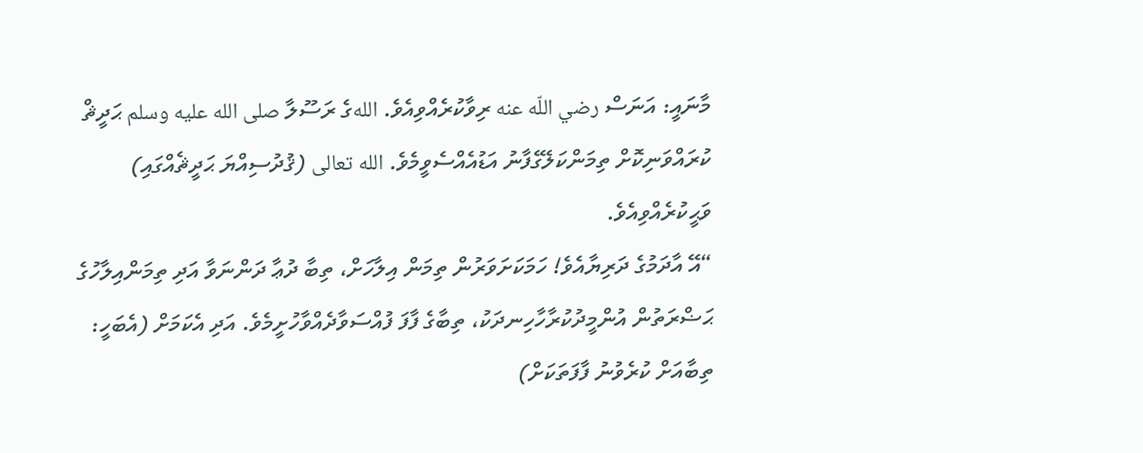މާނައީ: އަނަސް رضي اللّه عنه ރިވާކުރެއްވިއެވެ. اللهގެ ރަސޫލާ صلى الله عليه وسلم ޙަދީޘް ކުރައްވަނިކޮށް ތިމަންކަލޭގެފާނު އަޑުއެއްސެވީމެވެ. الله تعالى (ޤުދުސިއްޔަ ޙަދީޘެއްގައި) ވަޙީކުރެއްވިއެވެ.
“އޭ އާދަމުގެ ދަރިޔާއެވެ! ހަމަކަށަވަރުން ތިމަން އިލާހަށް، ތިބާ ދުޢާ ދަންނަވާ އަދި ތިމަންއިލާހުގެ ޙަޟްރަތުން އުންމީދުކުރާހާހިނދަކު، ތިބާގެ ފާފަ ފުއްސަވާދެއްވާހުށީމެވެ. އަދި އެކަމަށް (އެބަހީ: ތިބާއަށް ކުރެވުނު ފާފަތަކަށް)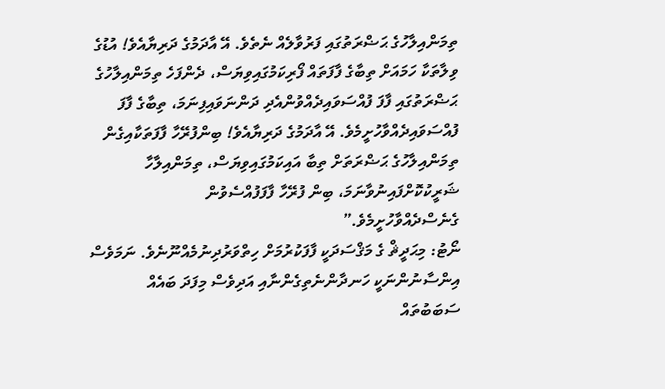ތިމަންއިލާހުގެ ޙަޟްރަތުގައި ފަރުވާލެއް ނެތެވެ. އޭ އާދަމުގެ ދަރިޔާއެވެ! އުޑުގެ ވިލާތަކާ ހަމައަށް ތިބާގެ ފާފަތައް ފޯރިކަމުގައިވިޔަސް، ދެންފަހެ ތިމަންއިލާހުގެ ޙަޟްރަތުގައި ފާފަ ފުއްސަވައިދެއްވުންއެދި ދަންނަވައިފިނަމަ، ތިބާގެ ފާފަ ފުއްސަވައިދެއްވާހުށީމެވެ. އޭ އާދަމުގެ ދަރިޔާއެވެ! ބިންފުރޭހާ ފާފަތަކާއިގެން ތިމަންއިލާހުގެ ޙަޟްރަތަށް ތިބާ އައިކަމުގައިވިޔަސް، ތިމަންއިލާހާ ޝަރީކުކޮށްފައިނުވާނަމަ، ބިން ފުރޭހާ ފާފަފުއްސެވުން ގެނެސްދެއްވާހުށީމެވެ.”
ނޯޓު: މިޙަދީޘް ގެ މަޤްސަދަކީ ފާފަކުރުމަށް ހިތްވަރުދިނުމެއްނޫނެވެ. ނަމަވެސް އިންސާނުންނަކީ ހަނދާންނެތިގެންނާއި އަދިވެސް މިފަދަ ބައެއް ސަބަބުތައް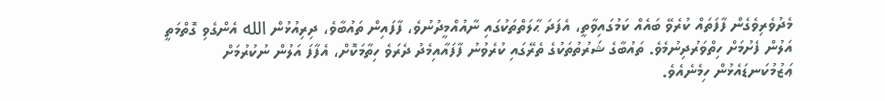މެދުވެރިވެގެން ފާފަތައް ކުރެވޭ ބައެއް ކަމުގައިވާތީ، އެފަދަ ޙާލަތްތަކުގައި ނާއުއްމީދުނުވެ، ފާފައިން ތައުބާވެ، ދިރިއުޅުން الله އެންގެވި ގޮތްމަތީ އަލުން ފެށުމަށް ހިތްވަރުދިނުމެވެ. ތައުބާގެ ޝަރުތުތަކުގެ ތެރޭގައި ކުރެވުނު ފާފައާއިމެދު ދެރަވެ ހިތާމަކޮށް، އެފާފަ އަލުން ނުކުރުމަށް ޢަޒުމުކަނޑައެޅުން ހިމެނެއެވެ.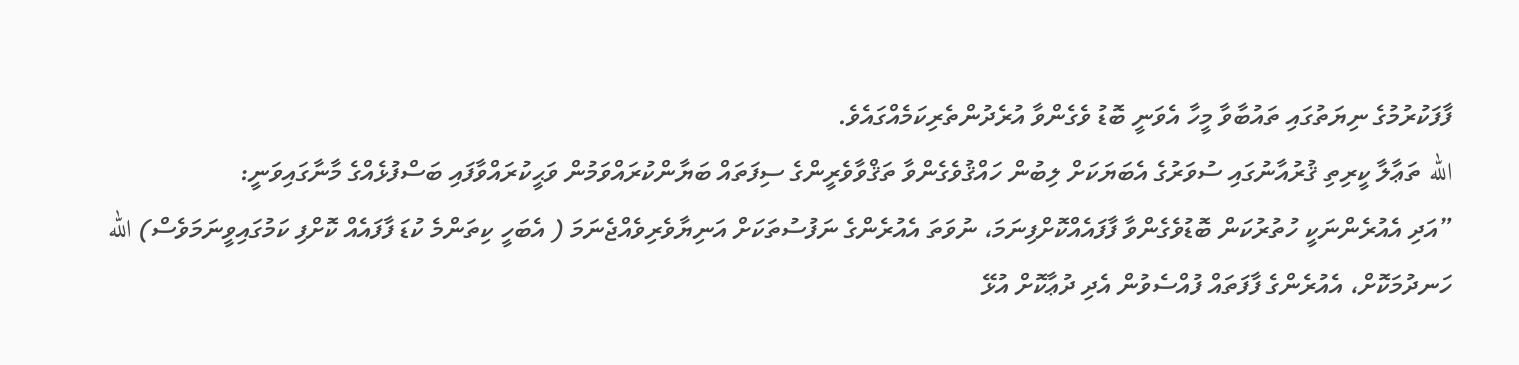ފާފަކުރުމުގެ ނިޔަތުގައި ތައުބާވާ މީހާ އެވަނީ ބޮޑު ވެގެންވާ އުރެދުންތެރިކަމެއްގައެވެ.
الله ތަޢާލާ ކީރިތި ޤުރުއާނުގައި ސުވަރުގެ އެބަޔަކަށް ލިބުން ހައްޤުވެގެންވާ ތަޤްވާވެރީންގެ ސިފަތައް ބަޔާންކުރައްވަމުން ވަޙީކުރައްވާފައި ބަސްފުޅެއްގެ މާނާގައިވަނީ:
”އަދި އެއުރެންނަކީ ހުތުރުކަން ބޮޑުވެގެންވާ ފާފައެއްކޮށްފިނަމަ، ނުވަތަ އެއުރެންގެ ނަފުސުތަކަށް އަނިޔާވެރިވެއްޖެނަމަ ( އެބަހީ ކިތަންމެ ކުޑަ ފާފައެއް ކޮށްފި ކަމުގައިވީނަމަވެސް) الله ހަނދުމަކޮށް، އެއުރެންގެ ފާފަތައް ފުއްސެވުން އެދި ދުޢާކޮށް އުޅޭ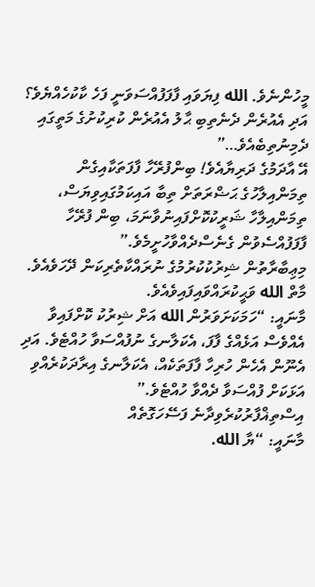މީހުންނެވެ. الله ފިޔަވައި ފާފަފުއްސަވަނީ ފަހެ ކާކުހެއްޔެވެ؟ އަދި އެއުރެން ދެނެތިބި ޙާލު އެއުރެން ކުރިކުށުގެ މަތީގައި ދެމިނުތިބެއެވެ…”
އޭ އާދަމުގެ ދަރިޔާއެވެ! ބިންފުރޭހާ ފާފަތަކާއިގެން ތިމަންއިލާހުގެ ޙަޟްރަތަށް ތިބާ އައިކަމުގައިވިޔަސް، ތިމަންއިލާހާ ޝަރީކުކޮށްފައިނުވާނަމަ، ބިން ފުރޭހާ ފާފަފުއްސެވުން ގެނެސްދެއްވާހުށީމެވެ.”
މިޢިބާރާތުން ޝިރުކުކުރުމުގެ ނުރައްކާތެރިކަން ދޭހަވެއެވެ. މާތް الله ވަޙީކުރައްވައިފައިވެއެވެ.
މާނައީ: “ހަމަކަށަވަރުން الله އަށް ޝިރުކު ކޮށްފައިވާ އެއްވެސް އަޅެއްގެ ފާފަ، އެކަލާނގެ ނުފުއްސަވާ ހުއްޓެވެ. އަދި އެނޫން އެހެން ހުރިހާ ފާފަތަކެއް، އެކަލާނގެ އިރާދަކުރެއްވި އަޅަކަށް ފުއްސަވާ ދެއްވާ ހުއްޓެވެ.”
އިސްތިޣްފާރުކުރެވިދާނެ ފަސޭހަގޮތެއް
މާނައީ: “ޔާ الله.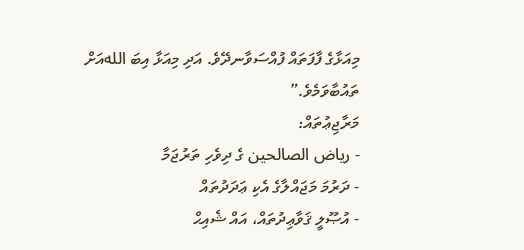މިއަޅާގެ ފާފަތައް ފުއްސަވާނދޭވެ. އަދި މިއަޅާ އިބަ اللهއަށް ތައުބާވަމެވެ.”
މަރާޖިޢުތައް:
- رياض الصالحين ގެ ދިވެހި ތަރުޖަމާ
- ދަރުމަ މަޖައްލާގެ އެކި ޢަދަދުތައް
- އުޞޫލީ ޤަވާޢިދުތައް، އައް ޝެއިޙް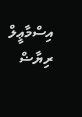އިސްމާޢީލް ރިޔާޟް